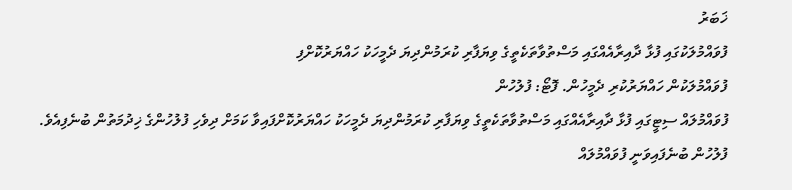ޚަބަރު
ފުވައްމުލަކުގައި ފުޅާ ދާއިރާއެއްގައި މަސްތުވާތަކެތީގެ ވިޔަފާރި ކުރަމުންދިޔަ ދެމީހަކު ހައްޔަރުކޮށްފި
ފުވައްމުލަކުން ހައްޔަރުކުރި ދެމީހުން. ފޮޓޯ: ފުލުހުން
ފުވައްމުލައް ސިޓީގައި ފުޅާ ދާއިރާއެއްގައި މަސްތުވާތަކެތީގެ ވިޔަފާރި ކުރަމުންދިޔަ ދެމީހަކު ހައްޔަރުކޮށްފައިވާ ކަމަށް ދިވެހި ފުލުހުންގެ ޚިދުމަތުން ބުނެފިއެވެ.
ފުލުހުން ބުނެފައިވަނީ ފުވައްމުލައް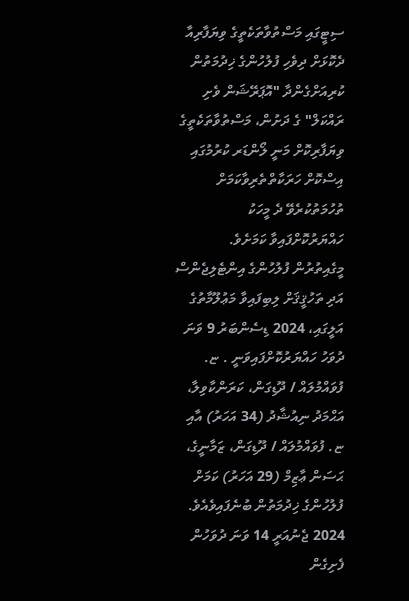ސިޓީގައި މަސްތުވާތަކެތީގެ ވިޔަފާރިއާ ދެކޮޅަށް ދިވެހި ފުލުހުންގެ ޚިދުމަތުން ކުރިއަށްގެންދާ "އޮޕަރޭޝަން ވެށި ރައްކަލް" ގެ ދަށުން، މަސްތުވާތަކެތީގެ ވިޔަފާރިކޮށް މަނީ ލޯންޑަރ ކުރުމުގައި އިސްކޮށް ހަރަކާތްތެރިވާކަމަށް ތުހުމަތުކުރެވޭ ދެ މީހަކު ހައްޔަރުކޮށްފައިވާ ކަމަށެވެ.
މީގެއިތުރުން ފުލުހުންގެ އިންޓެލިޖެންސް އަދި ތަހުޤީޤަށް ލިބިފައިވާ މަޢުލޫމާތުގެ އަލީގައި، 2024 ޑިސެންބަރު 9 ވަނަ ދުވަހު ހައްޔަރުކޮށްފައިވަނީ . ޏ. ފުވައްމުލައް / ދޫޑިގަން، ކަރަންކާވިލާ، އަޙްމަދު ނިއުޝާދު (34 އަހަރު) އާއި ޏ. ފުވައްމުލައް / ދޫޑިގަން، ޒަމާނީގެ، ޙަސަން ޢާޒިމް (29 އަހަރު) ކަމަށް ފުލުހުންގެ ޚިދުމަތުން ބުނެފައިވެއެވެ.
2024 ޖެނުއަރީ 14 ވަނަ ދުވަހުން ފެށިގެން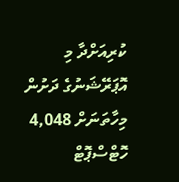ކުރިއަށްދާ މި އޮޕަރޭޝަނުގެ ދަށުން މިހާތަނަށް 4,048 ހޮޓްސްޕޮޓް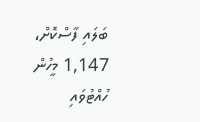ބަލައި ފާސްކޮށް، 1,147 މީހުން ހުއްޓުވައި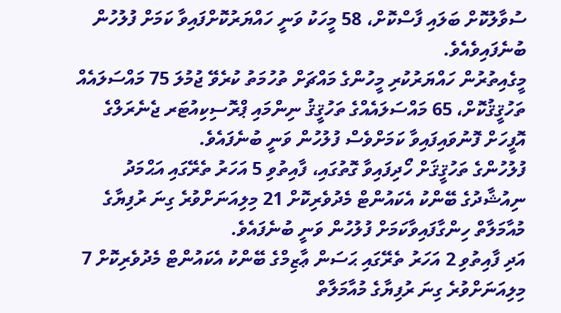ސުވާލުކޮށް ބަލައި ފާސްކޮށް، 58 މީހަކު ވަނީ ހައްޔަރުކޮށްފައިވާ ކަމަށް ފުލުހުން ބުނެފައިވެއެވެ.
މީގެއިތުރުން ހައްޔަރުކުރި މީހުންގެ މައްޗަށް ތުހުމަތު ކުރެވޭ ޖުމުލަ 75 މައްސަލައެއް ތަހުޤީޤުކޮށް، 65 މައްސަލައެއްގެ ތަހުޤީޤު ނިންމައި ޕްރޮސިކިއުޓަރ ޖެނެރަލްގެ އޮފީހަށް ފޮނުވައިފައިވާ ކަމަށްވެސް ފުލުހުން ވަނީ ބުނެފައެވެ.
ފުލުހުންގެ ތަހުޤީޤަށް ހޯދިފައިވާ ގޮތުގައި، ފާއިތުވި 5 އަހަރު ތެރޭގައި އަޙްމަދު ނިއުޝާދުގެ ބޭންކު އެކައުންޓް މެދުވެރިކޮށް 21 މިލިއަނަށްވުރެ ގިނަ ރުފިޔާގެ މުއާމަލާތް ހިންގާފައިވާކަމަށް ފުލުހުން ވަނީ ބުނެފައެވެ.
އަދި ފާއިތުވި 2 އަހަރު ތެރޭގައި ޙަސަން ޢާޒިމްގެ ބޭންކު އެކައުންޓް މެދުވެރިކޮށް 7 މިލިއަނަށްވުރެ ގިނަ ރުފިޔާގެ މުއާމަލާތް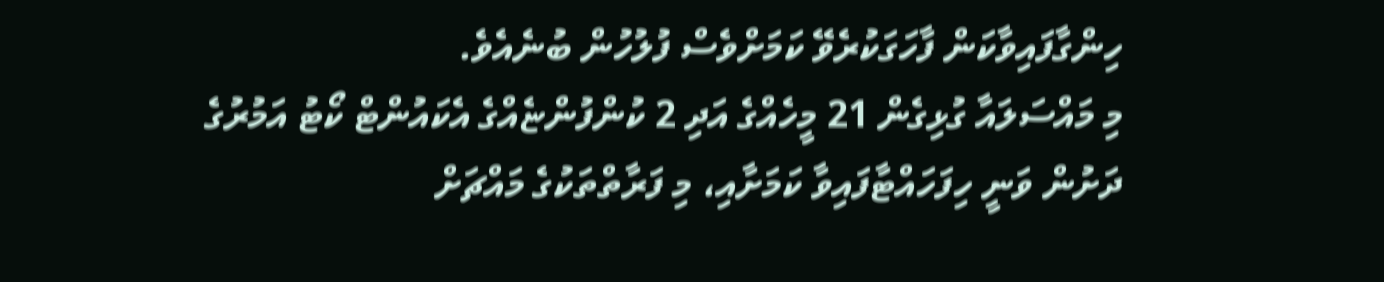ހިންގާފައިވާކަން ފާހަގަކުރެވޭ ކަމަށްވެސް ފުލުހުން ބުނެއެވެ.
މި މައްސަލައާ ގުޅިގެން 21 މީހެއްގެ އަދި 2 ކުންފުންޏެއްގެ އެކައުންޓް ކޯޓު އަމުރުގެ ދަށުން ވަނީ ހިފަހައްޓާފައިވާ ކަމަށާއި، މި ފަރާތްތަކުގެ މައްޗަށް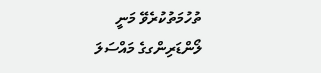ތުހުމަތުކުރެވޭ މަނީ ލޯންޑަރިންގގެ މައްސަލަ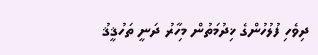ދިވެހި ފުލުހުންގެ ޚިދުމަތުން މިހާރު ދަނީ ތަހުޤީޤު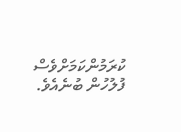ކުރަމުންކަމަށްވެސް ފުލުހުން ބުނެއެވެ.